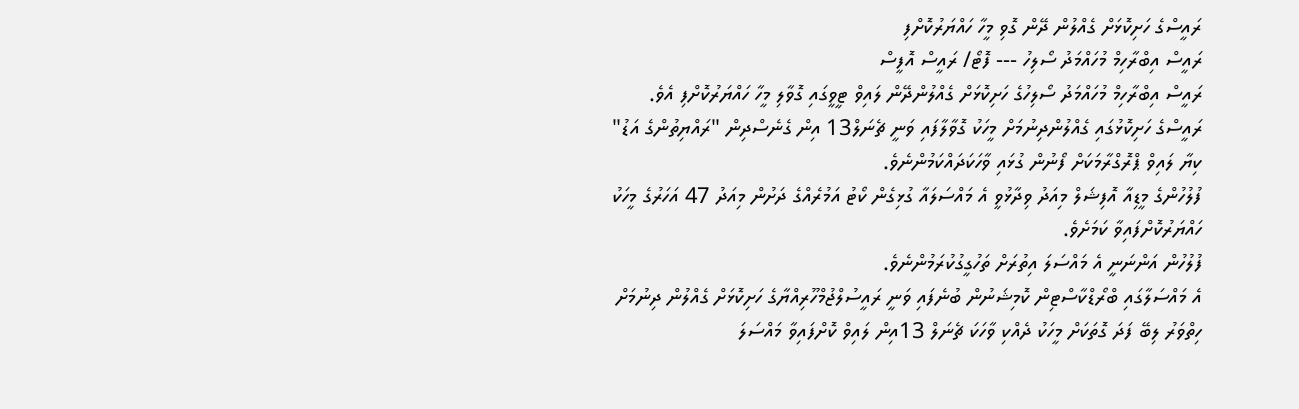ރައީސްގެ ހަށިކޮޅަށް ގެއްލުން ދޭން ގޮވި މީހާ ހައްޔަރުކޮށްފި
ރައީސް އިބްރާހިމް މުހައްމަދު ސޯލިހު --- ފޮޓޯ/ ރައީސް އޮފީސް
ރައީސް އިބްރާހިމް މުހައްމަދު ސޯލިހުގެ ހަށިކޮޅަށް ގެއްލުންދޭން ލައިވް ޓީވީގައި ގޮވާލި މީހާ ހައްޔަރުކޮށްފި އެވެ.
ރައީސްގެ ހަށިކޮޅުގައި ގެއްލުންދިނުމަށް މީހަކު ގޮވާލާފައި ވަނީ ޗެނަލް13 އިން ގެނެސްދިން "ރައްޔިތުންގެ އަޑު" ކިޔާ ލައިވް ޕްރޮގްރާމަކަށް ފޯނުން ގުޅައި ވާހަކަދައްކަމުންނެވެ.
ފުލުހުންގެ މީޑިއާ އޮފިޝަލް މިއަދު ވިދާޅުވީ އެ މައްސަލައާ ގުޅިގެން ކޯޓު އަމުރެއްގެ ދަށުން މިއަދު 47 އަހަރުގެ މީހަކު ހައްޔަރުކޮށްފައިވާ ކަމަށެވެ.
ފުލުހުން އަންނަނީ އެ މައްސަލަ އިތުރަށް ތަހުގީގުކުރަމުންނެވެ.
އެ މައްސަލާގައި ބްރޯޑްކާސްޓިން ކޮމިޝަނުން ބުނެފައި ވަނީ ރައީސުލްޖުމްހޫރިއްޔާގެ ހަށިކޮޅަށް ގެއްލުން ދިނުމަށް ހިތްވަރު ލިބޭ ފަދަ ގޮތަކަށް މީހަކު ދެއްކި ވާހަކަ ޗެނަލް 13އިން ލައިވް ކޮށްފައިވާ މައްސަލަ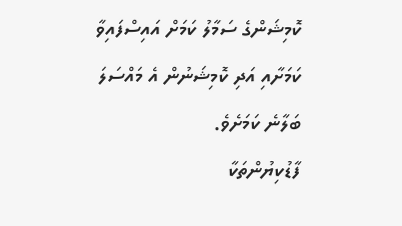ކޮމިޝަންގެ ސަމާލު ކަމަށް އައިސްފައިވާ ކަމަށާއި އަދި ކޮމިޝަނުން އެ މައްސަލަ ބަލާނެ ކަމަށެވެ.
ފާޑުކިޔުންތަކާ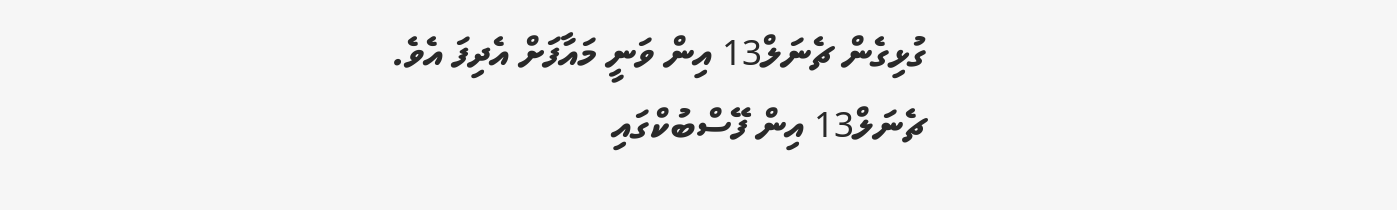ގުޅިގެން ޗެނަލް13 އިން ވަނީ މައާފަށް އެދިފަ އެވެ.
ޗެނަލް13 އިން ފޭސްބުކްގައި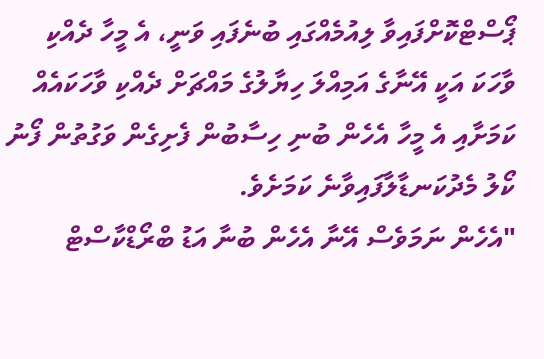ޕޯސްޓްކޮށްފައިވާ ލިއުމެއްގައި ބުނެފައި ވަނީ، އެ މީހާ ދެއްކި ވާހަކަ އަކީ އޭނާގެ އަމިއްލަ ހިޔާލުގެ މައްޗަށް ދެއްކި ވާހަކައެއް ކަމަށާއި އެ މީހާ އެހެން ބުނި ހިސާބުން ފެށިގެން ވަގުތުން ފޯނު ކޯލު މެދުކަނޑާލާފައިވާނެ ކަމަށެވެ.
"އެހެން ނަމަވެސް އޭނާ އެހެން ބުނާ އަޑު ބްރޯޑްކާސްޓް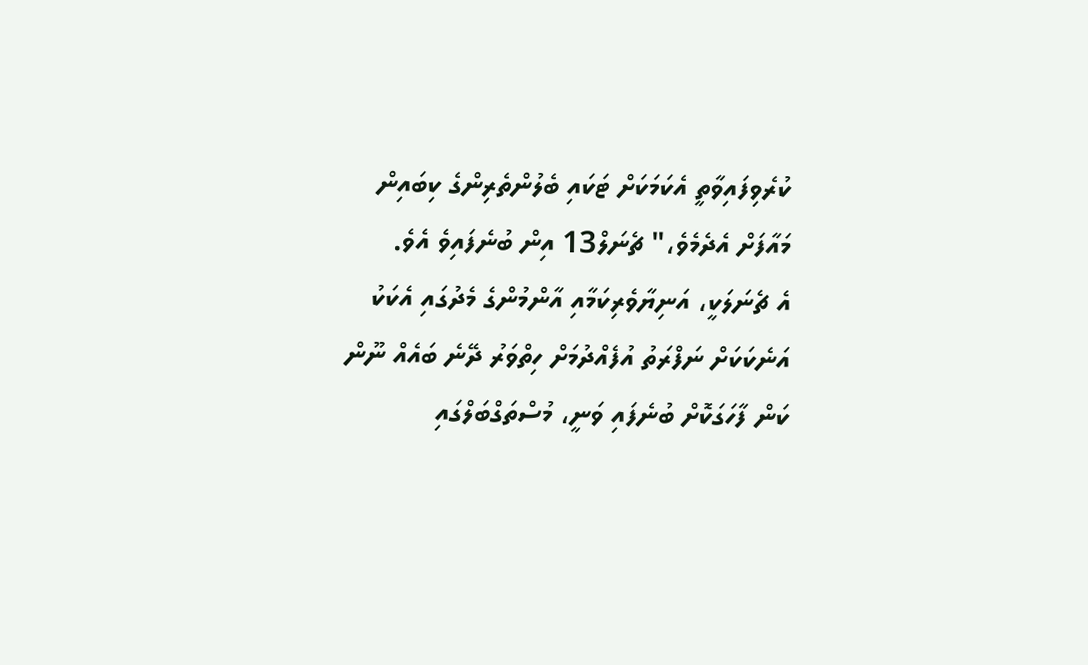ކުރެވިފައިވާތީ އެކަމަކަށް ޓަކައި ބެލުންތެރިންގެ ކިބައިން މައާފަށް އެދެމެވެ،" ޗެނަލް13 އިން ބުނެފައިވެ އެވެ.
އެ ޗެނަލަކީ، އަނިޔާވެރިކަމާއި އާންމުންގެ މެދުގައި އެކަކު އަނެކަކަށް ނަފްރަތު އުފެއްދުމަށް ހިތްވަރު ދޭނެ ބައެއް ނޫން ކަން ފާހަގަކޮށް ބުނެފައި ވަނީ، މުސްތަގްބަލްގައި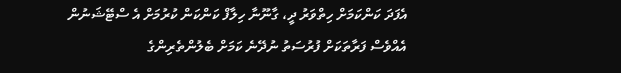އެފަދަ ކަންކަމަށް ހިތްވަރު ދީ، ގާނޫނާ ހިލާފް ކަންކަން ކުރުމަށް އެ ސްޓޭޝަނުން އެއްވެސް ފަރާތަކަށް ފުރުސަތު ނުދޭނެ ކަމަށް ބެލުންތެރިންގެ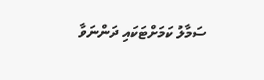ސަމާލު ކަމަށްޓަކައި ދަންނަވާ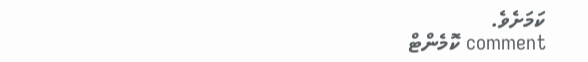ކަމަށެވެ.
comment ކޮމެންޓް